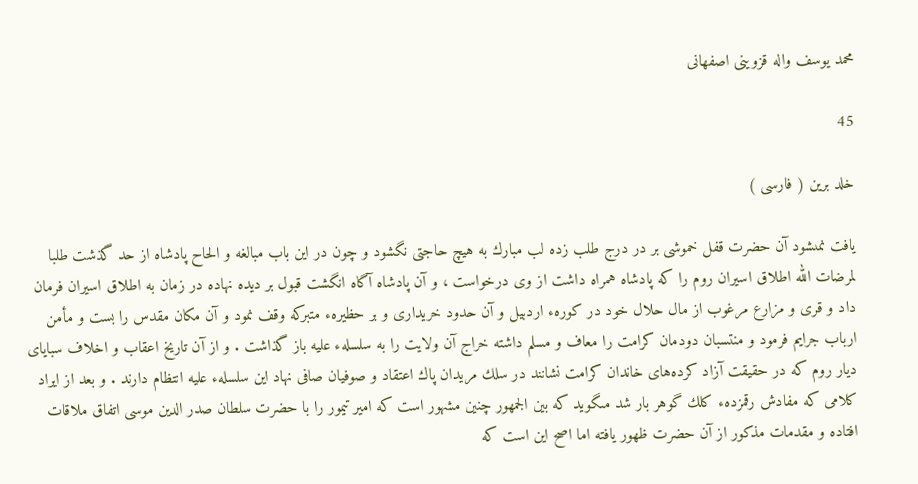محمد يوسف واله قزوينى اصفهانى

45

خلد برين ( فارسى )

يافت نمىشود آن حضرت قفل خموشى بر در درج طلب زده لب مبارك به هيچ حاجتى نگشود و چون در اين باب مبالغه و الحاح پادشاه از حد گذشت طلبا لمرضات الله اطلاق اسيران روم را كه پادشاه همراه داشت از وى درخواست ، و آن پادشاه آگاه انگشت قبول بر ديده نهاده در زمان به اطلاق اسيران فرمان داد و قرى و مزارع مرغوب از مال حلال خود در كورهء اردبيل و آن حدود خريدارى و بر حظيرهء متبركه وقف نمود و آن مكان مقدس را بست و مأمن ارباب جرايم فرمود و منتسبان دودمان كرامت را معاف و مسلم داشته خراج آن ولايت را به سلسلهء عليه باز گذاشت . و از آن تاريخ اعقاب و اخلاف سباياى ديار روم كه در حقيقت آزاد كرده‌هاى خاندان كرامت نشانند در سلك مريدان پاك اعتقاد و صوفيان صافى نهاد اين سلسلهء عليه انتظام دارند . و بعد از ايراد كلامى كه مفادش رقمزدهء كلك گوهر بار شد مىگويد كه بين الجمهور چنين مشهور است كه امير تيمور را با حضرت سلطان صدر الدين موسى اتفاق ملاقات افتاده و مقدمات مذكور از آن حضرت ظهور يافته اما اصح اين است كه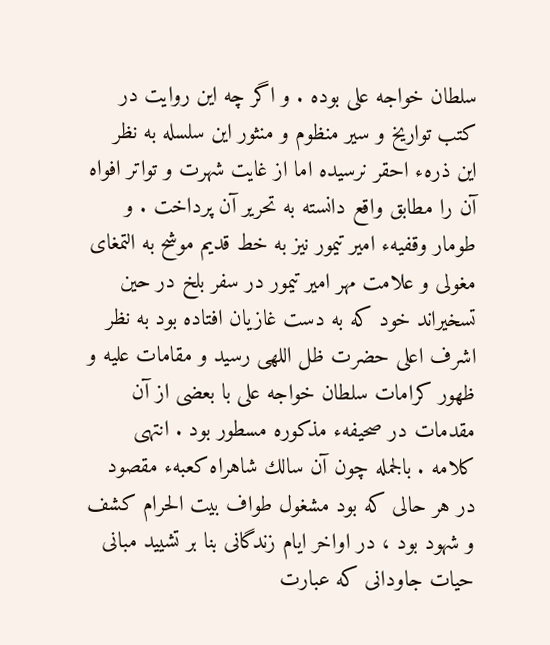سلطان خواجه على بوده . و اگر چه اين روايت در كتب تواريخ و سير منظوم و منثور اين سلسله به نظر اين ذرهء احقر نرسيده اما از غايت شهرت و تواتر افواه آن را مطابق واقع دانسته به تحرير آن پرداخت . و طومار وقفيهء امير تيمور نيز به خط قديم موشح به التمغاى مغولى و علامت مهر امير تيمور در سفر بلخ در حين تسخيراند خود كه به دست غازيان افتاده بود به نظر اشرف اعلى حضرت ظل اللهى رسيد و مقامات عليه و ظهور كرامات سلطان خواجه على با بعضى از آن مقدمات در صحيفهء مذكوره مسطور بود . انتهى كلامه . بالجمله چون آن سالك شاهراه كعبهء مقصود در هر حالى كه بود مشغول طواف بيت الحرام كشف و شهود بود ، در اواخر ايام زندگانى بنا بر تشييد مبانى حيات جاودانى كه عبارت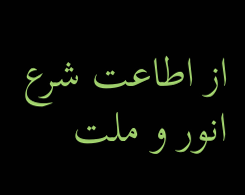از اطاعت شرع انور و ملت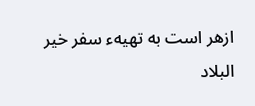ازهر است به تهيهء سفر خير البلاد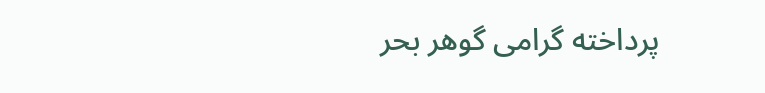پرداخته گرامى گوهر بحر